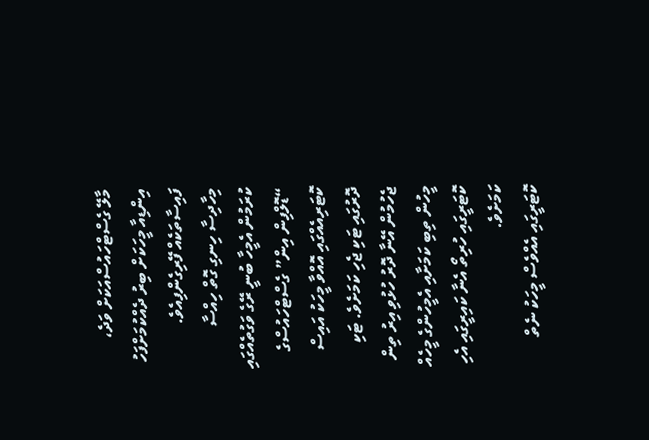މާލޭ ގެސްޓްހައުސްއަކަށް ވަދެ، އިންޑިއާ މީހަކަށް ބިރު ދެއްކުމަށްފަހު ފައިސާތަކެއް ފޭރިގެންފިއެވެ.
މިހާދިސާ ހިނގި ގޮތް ހިއްސާ ކުރަމުން އެމީހާ ބުނީ ރޭގެ ވަގުތެއްގައި “ޑޮލްފިން އިން” ގެސްޓްހައުސްގެ ކޮޓަރިއެއްގައި އޮއްވާ މީހަކު އައިސް ދޮރުގައި ޓަކި ޖެހި ކަމަށެވެ. ޓަކި ޖެހުމުން އޭނާ ދޮރު ހުޅުވި އިރު ތިން މީހުން ތިބި ކަމަށާއި އެމީހުންގެ މީހެއް ކޮޓަރީގައި ހުރިތޯ އެނާ ކައިރީގައި އެހި ކަމަށެވެ.
ކޮޓަރީގައި އެއްވެސް މީހަކު ނެތް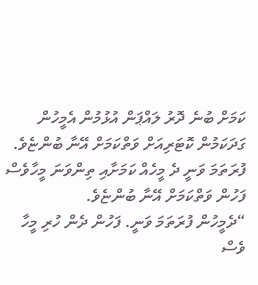ކަމަށް ބުނެ ދޮރު ލައްޕަން އުޅުމުން އެމީހުން ގަދަކަމުން ކޮޓަރިއަށް ވަތްކަމަށް އޭނާ ބުންޏެވެ. ފުރަތަމަ ވަނީ ދެ މީހެއް ކަމަށާއި ތިންވަނަ މީހާވެސް ފަހުން ވަތްކަމަށް އޭނާ ބުންޏެވެ.
“ދެމީހުން ފުރަތަމަ ވަނީ. ފަހުން ދެން ހުރި މީހާ ވެސް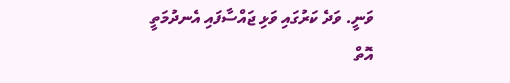ވަނީ. ވަދެ ކަރުގައި ވަޅި ޖައްސާފައި އެނދުމަތީ އޮތް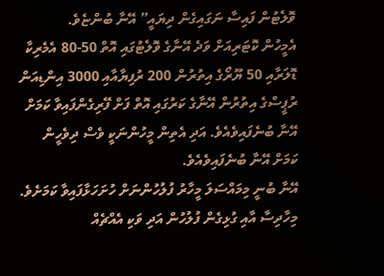ވޮލެޓުން ފައިސާ ނަގައިގެން ދިޔައީ” އޭނާ ބުންޏެވެ.
އެމީހުން ކޮޓަރިއަށް ވަދެ އޭނާގެ ވޮލެޓުގައި އޮތް 50-80 އެމެރިކާ ޑޮލަރާއި 50 ޔޫރޯގެ އިތުރުން 200 ރުފިޔާއާއި 3000 އިންޑިއަން ރުޕީސްގެ އިތުރުން އޭނާގެ ކަރުގައި އޮތް ފަށް ފޭރިގެންފައިވާ ކަމަށް އޭނާ ބުނެފައިވެއެވެ. އަދި އެތިން މީހުންނަކީ ވެސް ދިވެހީން ކަމަށް އޭނާ ބުނެފައިވެއެވެ.
އޭނާ ބުނީ މިމައްސަލަ މީހާރު ފުލުހުންނަށް ހުށަހަޅާފައިވާ ކަމަށެވެ.
މިހާދިސާ އާއި ގުޅިގެން ފުލުހުން އަދި ވަކި އެއްޗެއް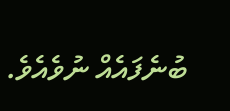ބުނެފައެއް ނުވެއެވެ.